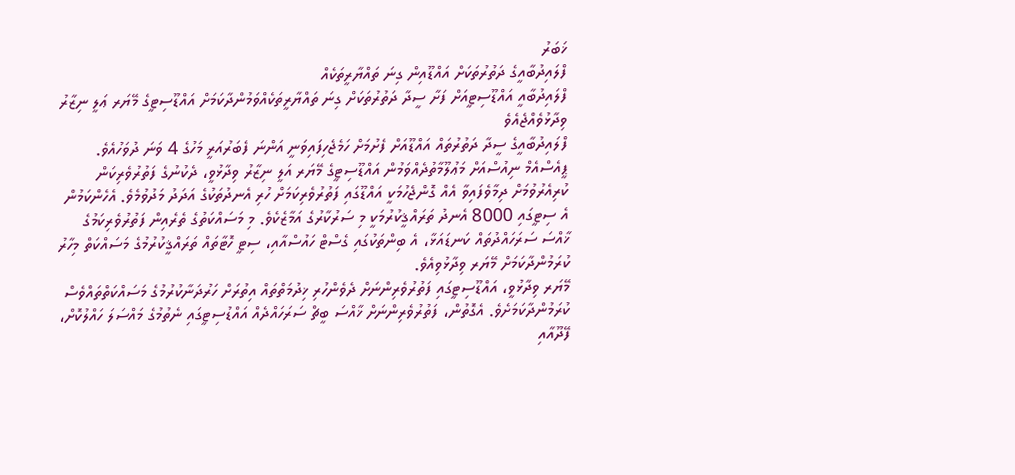ޚަބަރު
ފްލައިދުބާއީގެ ދަތުރުތަކަށް އައްޑޫއިން ގިނަ ތައްޔާރީތަކެއް
ފްލައިދުބާއީ އައްޑޫސިޓީއަށް ފަށާ ސީދާ ދަތުރުތަކަށް ގިނަ ތައްޔާރީތަކެއްވަމުންދާކަމަށް އައްޑޫސިޓީގެ މޭޔަރ ޢަލީ ނިޒާރު ވިދާޅުވެއްޖެއެވެ
ފްލައިދުބާއީގެ ސީދާ ދަތުރުތައް އައްޑޫއަށް ފެށުމަށް ހަމެޖެހިފައިވަނީ އަންނަ ފެބަރުއަރީ މަހުގެ 4 ވަނަ ދުވަހުއެވެ.
ޕީއެސްއެމް ނިއުސްއަށް މަޢުލޫމާތުދެއްވަމުން އައްޑޫސިޓީގެ މޭޔަރ އަލީ ނިޒާރު ވިދާޅުވީ، ދެކުނުގެ ފަތުރުވެރިކަން ކުރިއެރުވުމަށް ދިމާވެފައިވާ އެއް ގޮންޖެހުމަކީ އައްޑޫގައި ފަތުރުވެރިކަމަށް ހުރި އެނދުތަކުގެ އަދަދު މަދުވުމެވެ. އެހެންކަމުން އެ ސިޓީގައި 8000 އެނދު ތަރައްޤީކުރުމަކީ މި ސަރުކާރުގެ އަމާޒެކެވެ. މި މަސައްކަތުގެ ތެރެއިން ފަތުރުވެރިކަމުގެ ޚާއްސަ ސަރަހައްދުތައް ކަނޑައަޅާ، އެ ބިންތަކުގައި ގެސްޓް ހައުސްއާއި، ސިޓީ ހޮޓާތައް ތަރައްޤީކުރުމުގެ މަސައްކަތް މިހާރު ކުރަމުންދާކަމަށް މޭޔަރ ވިދާޅުވިއެވެ.
މޭޔަރ ވިދާޅުވީ، އައްޑޫސިޓީގައި ފަތުރުވެރިންނަށް ދެވެންހުރި ޚިދުމަތްތައް އިތުރަށް ހަރުދަނާކުރުމުގެ މަސައްކަތްތައްވެސް ކުރަމުންދާކަމަށެވެ. އެގޮތުން، ފަތުރުވެރިންނަށް ޚާއްސަ ބީޗް ސަރަހައްދެއް އައްޑުސިޓީގައި ނެތުމުގެ މައްސަލަ ހައްލުކޮށް، ފޭދޫއާއި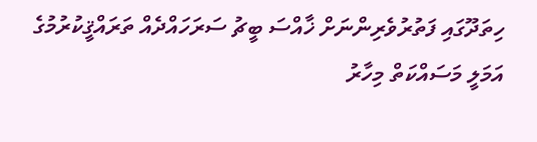ހިތަދޫގައި ފަތުރުވެރިންނަށް ޚާއްސަ ބީޗު ސަރަހައްދެއް ތަރައްޤީކުރުމުގެ އަމަލީ މަސައްކަތް މިހާރު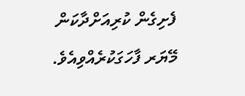ފެށިގެން ކުރިއަށްދާކަން މޭޔަރ ފާހަގަކުރެއްވިއެވެ.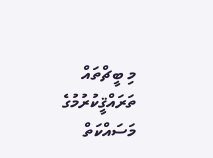މި ބީޗްތައް ތަރައްޤީކުރުމުގެ މަސައްކަތް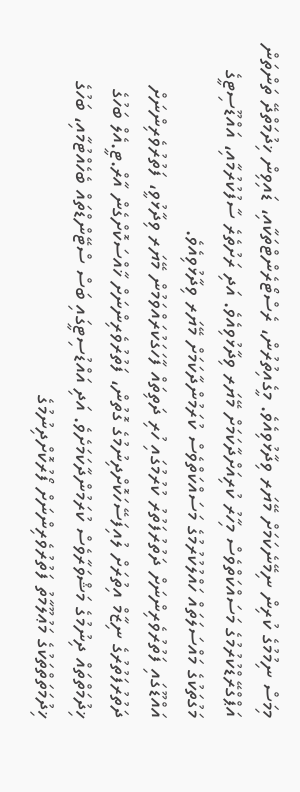މިމަސް ނިމުމުގެ ކުރިން ނިމޭނެކަމަށް މޭޔަރ ވިދާޅުވިއެވެ. މީގެއިތުރުން، ރެސްޓޯރެންޓްތަކާއި، ޑައިވިން ޚިދުމަތްދޭ ތަންތަން އަޕްގްރޭޑްކުރުމުގެ މަސައްކަތްވެސް މިހާރު ކުރިއަށްދާކަމަށް މޭޔަރ ވިދާޅުވިއެވެ. އަދި ރަށުތެރެ ސާފުކުރުމާއި، އައްޑޫސިޓީގެ މަގުތަކުގެ މައްސަލަތައް ހައްލުކުރުމުގެ މަސައްކަތްވެސް ކުރަމުންދާކަމަށް މޭޔަރ ވިދާޅުވިއެވެ.
އައްޑޫގައި ފަތުރުވެރިންނަށް ދަތުރުފަތުރު ކުރުމުގައި ހުރި ދަތިތައް ފާހަގަކުރައްވަމުން މޭޔަރ ވިދާޅުވީ، ފަތުރުވެރިންނަށް ދަތުރުފަތުރުގެ ނިޒާމް އިތުރަށް ލުއިފަސޭހަކޮށްދިނުމުގެ ގޮތުން، ފަތުރުވެރިންނަށް ޚާއްސަކޮށްގެން އާރް.ޓީ.އެލް ބަހުގެ ޚިދުމަތްތައް ދިނުމުގެ މަޝްވަރާވެސް ކުރަމުންދާކަމަށެވެ. އަދި އައްޑުސިޓީގައި ބަސް ސްޓޭންޑްތައް ބެހެއްޓުމާއި، ބަހުގެ ޚިދުމަތަތްތަކުގެ މަޢުލޫމާތު ފަތުރުވެރިންނަށް ފޯރުކޮށްދިނުމުގެ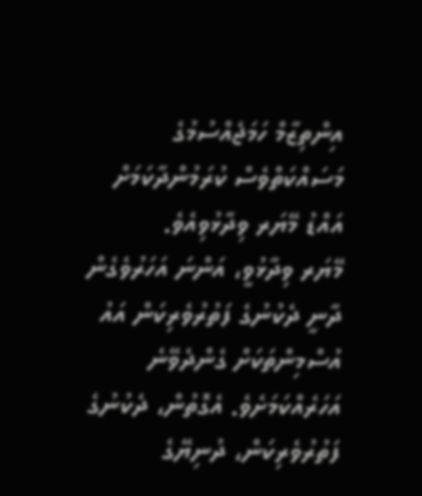އިންތިޒާމް ހަމަޖެއްސުމުގެ މަސައްކަތްވެސް ކުރަމުންދާކަމަށް އައްޑު މޭޔަރ ވިދާޅުވިއެވެ.
މޭޔަރ ވިދާޅުވީ، އަންނަ އަހަރުވެގެން ދާނީ ދެކުނުގެ ފަތުރުވެރިކަން އައު އުސްމިންތަކަށް ގެންދެވޭނެ އަހަރެއްކަމަށެވެ. އެގޮތުން، ދެކުނުގެ ފަތުރުވެރިކަން، ދުނިޔޭގެ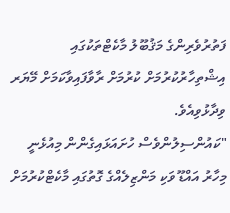ފަތުރުވެރިންގެ މަޤުބޫލު މާކެޓްތަކުގައި އިޝްތިހާރުކުރުމަށް ކުރުމަށް ރާވާފައިވާކަމަށް މޭޔަރ ވިދާޅުވިއެވެ.
"ކައުންސިލުންވެސް ހުށައަޅައިގެންން މިއުޅެނީ މިހާރު އައްޑޫ ވަކި މަންޒިލެއްގެ ގޮތުގައި މާކެޓްކުރުމަށް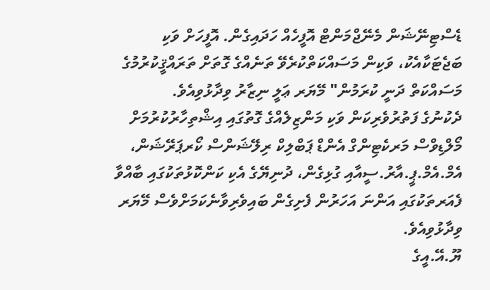ޑެސްޓިނޭޝަން މެނޭޖްމަންޓް އޮފީހެއް ހަދައިގެން. އޮފީހަށް ވަކި ބަޖެޓަކާއެކު، ވަކިން މަސައްކަތްކުރެވޭ ތަނެއްގެ ގޮތަށް ތަރައްޤީކުރުމުގެ މަސައްކަތް ދަނީ ކުރަމުން" މޭޔަރ ޢަލީ ނިޒާރު ވިދާޅުވިއެވެ.
ދެކުނުގެ ފަތުރުވެރިކަން ވަކި މަންޒިލެއްގެ ގޮތުގައި އިޝްތިހާރުކުރުމަށް މޯލްޑިވްސް މަރކެޓިންގް އެންޑް ޕަބްލިކް ރިލޭޝަންސް ކޯރޕަރޭޝަން، އެމް.އެމް.ޕީ.އާރު.ސީއާއި ގުޅިގެން، ދުނިޔޭގެ އެކި ކަންކޮޅުތަކުގައި ބާއްވާ ފެއަރތަކުގައި އަންނަ އަހަރުން ފެށިގެން ބައިވެރިވާނެކަމަށްވެސް މޭޔަރ ވިދާޅުވިއެވެ.
ޔޫ.އޭ.އީގެ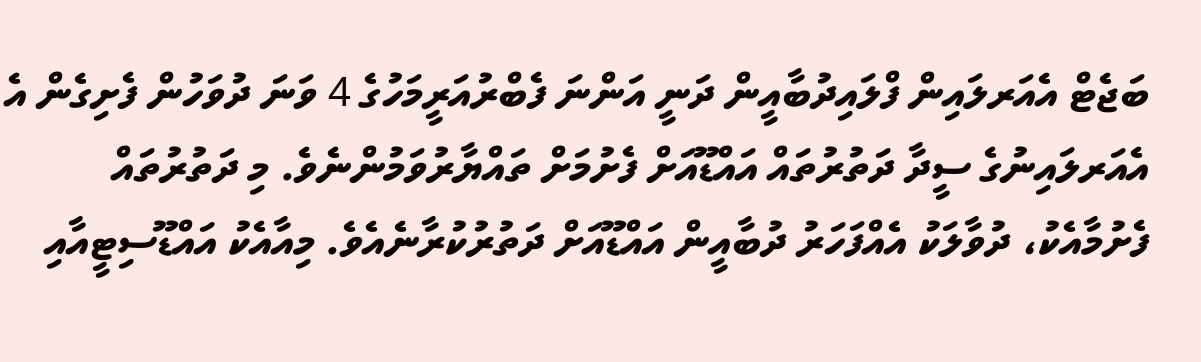ބަޖެޓް އެއަރލައިން ފްލައިދުބާއީން ދަނީ އަންނަ ފެބްރުއަރީމަހުގެ 4 ވަނަ ދުވަހުން ފެށިގެން އެ އެއަރލައިނުގެ ސީދާ ދަތުރުތައް އައްޑޫއަށް ފެށުމަށް ތައްޔާރުވަމުންނެވެ. މި ދަތުރުތައް ފެށުމާއެކު، ދުވާލަކު އެއްފަހަރު ދުބާއީން އައްޑޫއަށް ދަތުރުކުރާނެއެވެ. މިއާއެކު އައްޑޫސިޓީއާއި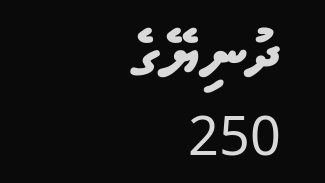ދުނިޔޭގެ 250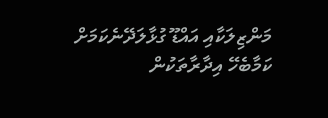މަންޒިލަކާއި އައްޑޫ ގުޅާލަދޭނެކަމަށް ކަމާބެހޭ އިދާރާތަކުން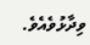ވިދާޅުވެއެވެ.